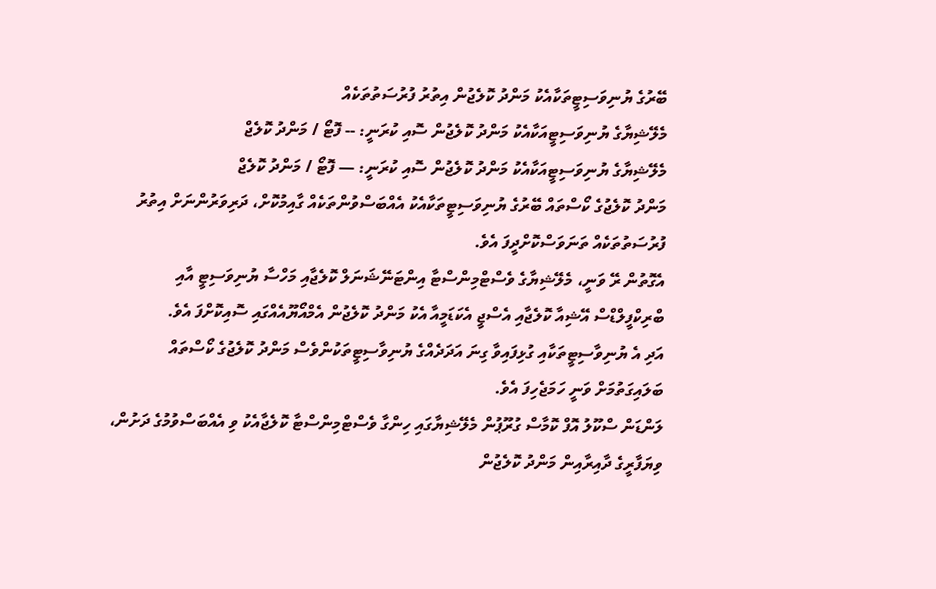ބޭރުގެ ޔުނިވަސިޓީތަކާއެކު މަންދު ކޮލެޖުން އިތުރު ފުރުސަތުތަކެއް
މެލޭޝިޔާގެ ޔުނިވަސިޓީއަކާއެކު މަންދު ކޮލެޖުން ސޮއި ކުރަނީ: -- ފޮޓޯ / މަންދު ކޮލެޖް
މެލޭޝިޔާގެ ޔުނިވަސިޓީއަކާއެކު މަންދު ކޮލެޖުން ސޮއި ކުރަނީ: — ފޮޓޯ / މަންދު ކޮލެޖް
މަންދު ކޮލެޖުގެ ކޯސްތައް ބޭރުގެ ޔުނިވަސިޓީތަކާއެކު އެއްބަސްވުންތަކެއް ގާއިމުކޮށް، ދަރިވަރުންނަށް އިތުރު ފުރުސަތުތަކެއް ތަނަވަސްކޮށްދީފަ އެވެ.
އެގޮތުން ރޭ ވަނީ، މެލޭޝިޔާގެ ވެސްޓްމިންސްޓާ އިންޓަނޭޝަނަލް ކޮލެޖާއި މަހްސާ ޔުނިވަސިޓީ އާއި ބްރިކްފީލްޑްސް އޭޝިއާ ކޮލެޖާއި އެސްޖީ އެކަޑަމީއާ އެކު މަންދު ކޮލެޖުން އެމްއޯޔޫއެއްގައި ސޮއިކޮށްފަ އެވެ.
އަދި އެ ޔުނިވާސިޓީތަކާއި ގުޅިފައިވާ ގިނަ އަދަދެއްގެ ޔުނިވާސިޓީތަކުންވެސް މަންދު ކޮލެޖުގެ ކޯސްތައް ބަލައިގަތުމަށް ވަނީ ހަމަޖެހިފަ އެވެ.
ލަންޑަން ސްކޫލު އޮފް ކޮމާސް ގުރޫޕުން މެލޭޝިޔާގައި ހިންގާ ވެސްޓްމިންސްޓާ ކޮލެޖާއެކު ވި އެއްބަސްވުމުގެ ދަށުން، ވިޔަފާރީގެ ދާއިރާއިން މަންދު ކޮލެޖުން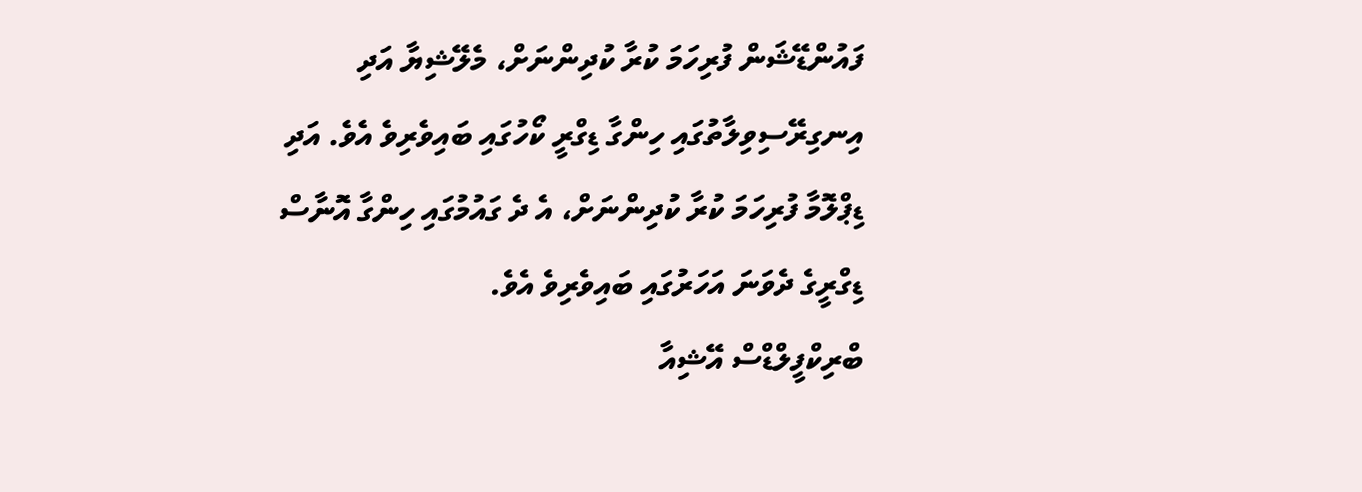ފައުންޑޭޝަން ފުރިހަމަ ކުރާ ކުދިންނަށް، މެލޭޝިޔާ އަދި އިނގިރޭސިވިލާތުގައި ހިންގާ ޑިގްރީ ކޯހުގައި ބައިވެރިވެ އެވެ. އަދި ޑިޕްލޮމާ ފުރިހަމަ ކުރާ ކުދިންނަށް، އެ ދެ ގައުމުގައި ހިންގާ އޮނާސް ޑިގްރީގެ ދެވަނަ އަހަރުގައި ބައިވެރިވެ އެވެ.
ބްރިކްފީލްޑްސް އޭޝިއާ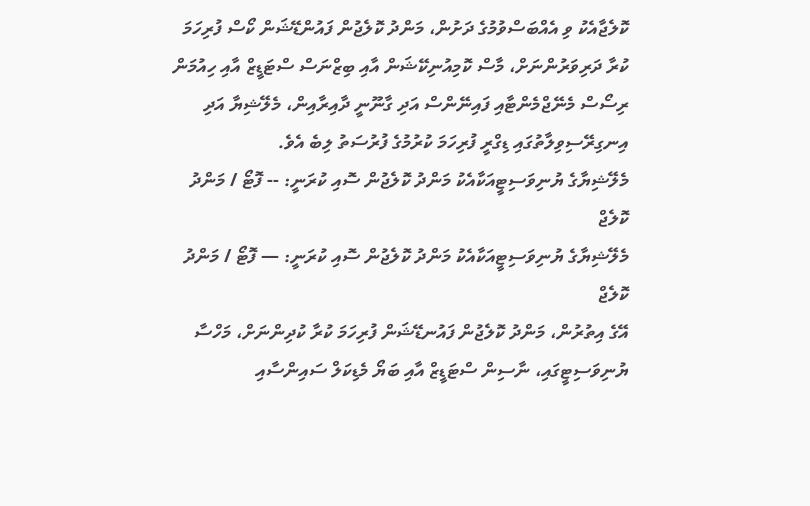ކޮލެޖާއެކު ވި އެއްބަސްވުމުގެ ދަށުން، މަންދު ކޮލެޖުން ފައުންޑޭޝަން ކޯސް ފުރިހަމަ ކުރާ ދަރިވަރުންނަށް، މާސް ކޮމިއުނިކޭޝަން އާއި ބިޒްނަސް ސްޓަޑީޒް އާއި ހިއުމަން ރިސޯސް މެނޭޖްމެންޓާއި ފައިނޭންސް އަދި ގާނޫނީ ދާއިރާއިން، މެލޭޝިޔާ އަދި އިނގިރޭސިވިލާތުގައި ޑިގްރީ ފުރިހަމަ ކުރުމުގެ ފުރުސަތު ލިބެ އެވެ.
މެލޭޝިޔާގެ ޔުނިވަސިޓީއަކާއެކު މަންދު ކޮލެޖުން ސޮއި ކުރަނީ: -- ފޮޓޯ / މަންދު ކޮލެޖް
މެލޭޝިޔާގެ ޔުނިވަސިޓީއަކާއެކު މަންދު ކޮލެޖުން ސޮއި ކުރަނީ: — ފޮޓޯ / މަންދު ކޮލެޖް
އޭގެ އިތުރުން، މަންދު ކޮލެޖުން ފައުނޑޭޝަން ފުރިހަމަ ކުރާ ކުދިންނަށް، މަހްސާ ޔުނިވަސިޓީގައި، ނާސިން ސްޓަޑީޒް އާއި ބަޔޯ މެޑިކަލް ސައިންސާއި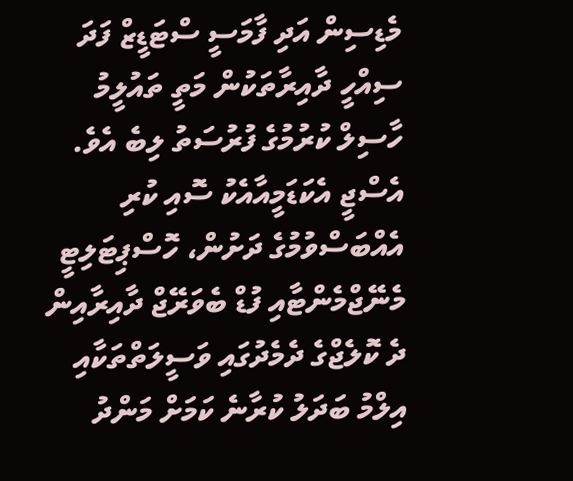މެޑިސިން އަދި ފާމަސީ ސްޓަޑީޒް ފަދަ ސިއްހީ ދާއިރާތަކުން މަތީ ތައުލީމު ހާސިލް ކުރުމުގެ ފުރުސަތު ލިބެ އެވެ.
އެސްޖީ އެކަޑަމީއާއެކު ސޮއި ކުރި އެއްބަސްވުމުގެ ދަށުން، ހޮސްޕިޓަލިޓީ މެނޭޖްމެންޓާއި ފުޑް ބެވަރޭޖް ދާއިރާއިން ދެ ކޮލެޖްގެ ދެމެދުގައި ވަސީލަތްތަކާއި އިލްމު ބަދަލު ކުރާނެ ކަމަށް މަންދު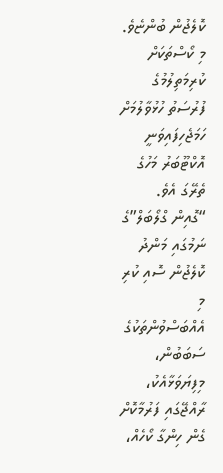ކޮލެޖުން ބުންޏެވެ.
މި ކޯސްތަކަށް ކުރިމަތިލުމުގެ ފުރުސަތު ހުޅުވާލުމަށް ހަމަޖެހިފައިވަނީ އޮކްޓޫބަރު މަހުގެ ތެރޭގަ އެވެ.
“ގޮއިން ގްލޯބަލް”ގެ ނަމުގައި މަންދު ކޮލެޖުން ސޮއި ކުރި މި އެއްބަސްވުންތަކުގެ ސަބަބުން، މިފިޔަވަޅާއެކު، ރާއްޖޭގައި ފަރުމާކޮށް ގެން ހިންގާ ކޯހެއް،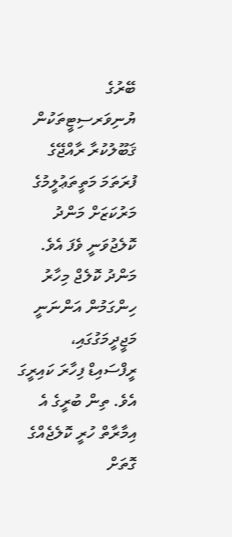ބޭރުގެ ޔުނިވަރސިޓީތަކުން ޤަބޫލުކުރާ ރާއްޖޭގެ ފުރަތަމަ މަތީތަޢުލީމުގެ މަރުކަޒަށް މަންދު ކޮލެޖުވަނީ ވެފަ އެވެ.
މަންދު ކޮލެޖް މިހާރު ހިންގަމުން އަންނަނީ މަޖީދީމަގުގައި، ރީފްސައިޑް ފިހާރަ ކައިރީގަ އެވެ. ތިން ބުރީގެ އެ އިމާރާތް ހުރީ ކޮލެޖެއްގެ ގޮތަށް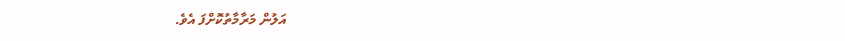އަލުން މަރާމާތުކޮށްފަ އެވެ.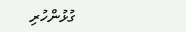ގުޅުންހުރި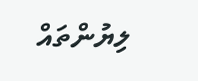ލިޔުންތައް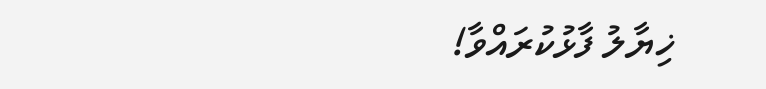ޚިޔާލު ފާޅުކުރައްވާ!